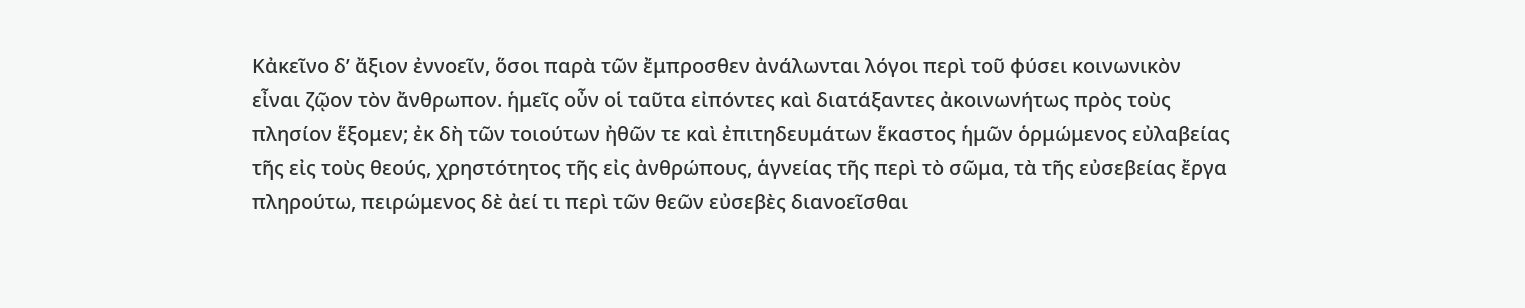Κἀκεῖνο δ’ ἄξιον ἐννοεῖν, ὅσοι παρὰ τῶν ἔμπροσθεν ἀνάλωνται λόγοι περὶ τοῦ φύσει κοινωνικὸν εἶναι ζῷον τὸν ἄνθρωπον. ἡμεῖς οὖν οἱ ταῦτα εἰπόντες καὶ διατάξαντες ἀκοινωνήτως πρὸς τοὺς πλησίον ἕξομεν; ἐκ δὴ τῶν τοιούτων ἠθῶν τε καὶ ἐπιτηδευμάτων ἕκαστος ἡμῶν ὁρμώμενος εὐλαβείας τῆς εἰς τοὺς θεούς, χρηστότητος τῆς εἰς ἀνθρώπους, ἁγνείας τῆς περὶ τὸ σῶμα, τὰ τῆς εὐσεβείας ἔργα πληρούτω, πειρώμενος δὲ ἀεί τι περὶ τῶν θεῶν εὐσεβὲς διανοεῖσθαι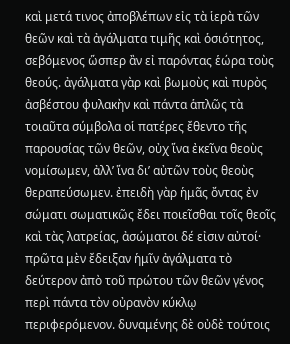καὶ μετά τινος ἀποβλέπων εἰς τὰ ἱερὰ τῶν θεῶν καὶ τὰ ἀγάλματα τιμῆς καὶ ὁσιότητος, σεβόμενος ὥσπερ ἂν εἰ παρόντας ἑώρα τοὺς θεούς. ἀγάλματα γὰρ καὶ βωμοὺς καὶ πυρὸς ἀσβέστου φυλακὴν καὶ πάντα ἁπλῶς τὰ τοιαῦτα σύμβολα οἱ πατέρες ἔθεντο τῆς παρουσίας τῶν θεῶν, οὐχ ἵνα ἐκεῖνα θεοὺς νομίσωμεν, ἀλλ’ ἵνα δι’ αὐτῶν τοὺς θεοὺς θεραπεύσωμεν. ἐπειδὴ γὰρ ἡμᾶς ὄντας ἐν σώματι σωματικῶς ἔδει ποιεῖσθαι τοῖς θεοῖς καὶ τὰς λατρείας, ἀσώματοι δέ εἰσιν αὐτοί· πρῶτα μὲν ἔδειξαν ἡμῖν ἀγάλματα τὸ δεύτερον ἀπὸ τοῦ πρώτου τῶν θεῶν γένος περὶ πάντα τὸν οὐρανὸν κύκλῳ περιφερόμενον. δυναμένης δὲ οὐδὲ τούτοις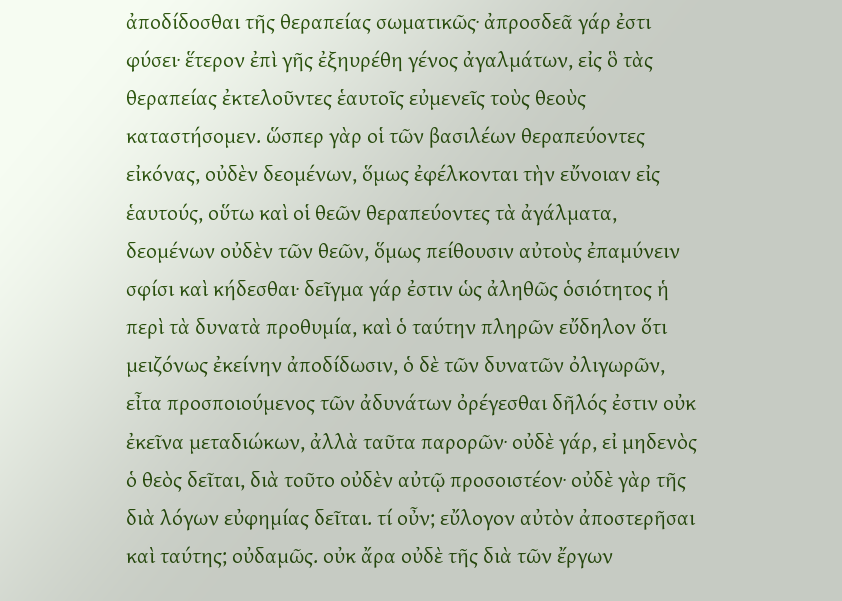ἀποδίδοσθαι τῆς θεραπείας σωματικῶς· ἀπροσδεᾶ γάρ ἐστι φύσει· ἕτερον ἐπὶ γῆς ἐξηυρέθη γένος ἀγαλμάτων, εἰς ὃ τὰς θεραπείας ἐκτελοῦντες ἑαυτοῖς εὐμενεῖς τοὺς θεοὺς καταστήσομεν. ὥσπερ γὰρ οἱ τῶν βασιλέων θεραπεύοντες εἰκόνας, οὐδὲν δεομένων, ὅμως ἐφέλκονται τὴν εὔνοιαν εἰς ἑαυτούς, οὕτω καὶ οἱ θεῶν θεραπεύοντες τὰ ἀγάλματα, δεομένων οὐδὲν τῶν θεῶν, ὅμως πείθουσιν αὐτοὺς ἐπαμύνειν σφίσι καὶ κήδεσθαι· δεῖγμα γάρ ἐστιν ὡς ἀληθῶς ὁσιότητος ἡ περὶ τὰ δυνατὰ προθυμία, καὶ ὁ ταύτην πληρῶν εὔδηλον ὅτι μειζόνως ἐκείνην ἀποδίδωσιν, ὁ δὲ τῶν δυνατῶν ὀλιγωρῶν, εἶτα προσποιούμενος τῶν ἀδυνάτων ὀρέγεσθαι δῆλός ἐστιν οὐκ ἐκεῖνα μεταδιώκων, ἀλλὰ ταῦτα παρορῶν· οὐδὲ γάρ, εἰ μηδενὸς ὁ θεὸς δεῖται, διὰ τοῦτο οὐδὲν αὐτῷ προσοιστέον· οὐδὲ γὰρ τῆς διὰ λόγων εὐφημίας δεῖται. τί οὖν; εὔλογον αὐτὸν ἀποστερῆσαι καὶ ταύτης; οὐδαμῶς. οὐκ ἄρα οὐδὲ τῆς διὰ τῶν ἔργων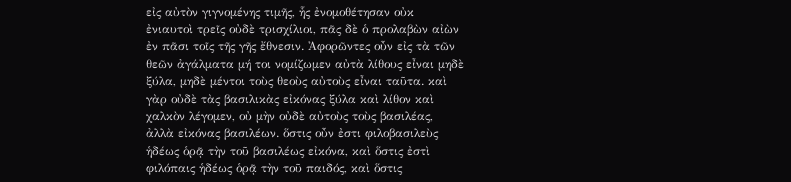εἰς αὐτὸν γιγνομένης τιμῆς, ἧς ἐνομοθέτησαν οὐκ ἐνιαυτοὶ τρεῖς οὐδὲ τρισχίλιοι, πᾶς δὲ ὁ προλαβὼν αἰὼν ἐν πᾶσι τοῖς τῆς γῆς ἔθνεσιν. Ἀφορῶντες οὖν εἰς τὰ τῶν θεῶν ἀγάλματα μή τοι νομίζωμεν αὐτὰ λίθους εἶναι μηδὲ ξύλα, μηδὲ μέντοι τοὺς θεοὺς αὐτοὺς εἶναι ταῦτα. καὶ γὰρ οὐδὲ τὰς βασιλικὰς εἰκόνας ξύλα καὶ λίθον καὶ χαλκὸν λέγομεν, οὐ μὴν οὐδὲ αὐτοὺς τοὺς βασιλέας, ἀλλὰ εἰκόνας βασιλέων. ὅστις οὖν ἐστι φιλοβασιλεὺς ἡδέως ὁρᾷ τὴν τοῦ βασιλέως εἰκόνα, καὶ ὅστις ἐστὶ φιλόπαις ἡδέως ὁρᾷ τὴν τοῦ παιδός, καὶ ὅστις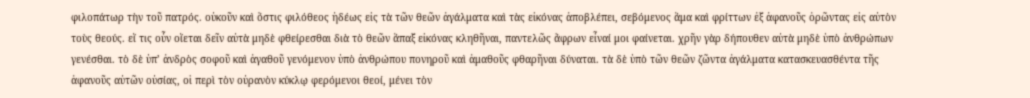φιλοπάτωρ τὴν τοῦ πατρός. οὐκοῦν καὶ ὅστις φιλόθεος ἡδέως εἰς τὰ τῶν θεῶν ἀγάλματα καὶ τὰς εἰκόνας ἀποβλέπει, σεβόμενος ἅμα καὶ φρίττων ἐξ ἀφανοῦς ὁρῶντας εἰς αὐτὸν τοὺς θεούς. εἴ τις οὖν οἴεται δεῖν αὐτὰ μηδὲ φθείρεσθαι διὰ τὸ θεῶν ἅπαξ εἰκόνας κληθῆναι, παντελῶς ἄφρων εἶναί μοι φαίνεται. χρῆν γὰρ δήπουθεν αὐτὰ μηδὲ ὑπὸ ἀνθρώπων γενέσθαι. τὸ δὲ ὑπ’ ἀνδρὸς σοφοῦ καὶ ἀγαθοῦ γενόμενον ὑπὸ ἀνθρώπου πονηροῦ καὶ ἀμαθοῦς φθαρῆναι δύναται. τὰ δὲ ὑπὸ τῶν θεῶν ζῶντα ἀγάλματα κατασκευασθέντα τῆς ἀφανοῦς αὐτῶν οὐσίας, οἱ περὶ τὸν οὐρανὸν κύκλῳ φερόμενοι θεοί, μένει τὸν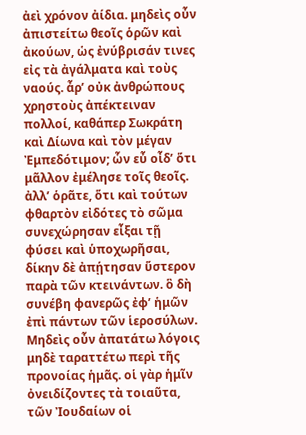ἀεὶ χρόνον ἀίδια. μηδεὶς οὖν ἀπιστείτω θεοῖς ὁρῶν καὶ ἀκούων, ὡς ἐνύβρισάν τινες εἰς τὰ ἀγάλματα καὶ τοὺς ναούς. ἆρ’ οὐκ ἀνθρώπους χρηστοὺς ἀπέκτειναν πολλοί, καθάπερ Σωκράτη καὶ Δίωνα καὶ τὸν μέγαν Ἐμπεδότιμον; ὧν εὖ οἶδ’ ὅτι μᾶλλον ἐμέλησε τοῖς θεοῖς. ἀλλ’ ὁρᾶτε, ὅτι καὶ τούτων φθαρτὸν εἰδότες τὸ σῶμα συνεχώρησαν εἶξαι τῇ φύσει καὶ ὑποχωρῆσαι, δίκην δὲ ἀπῄτησαν ὕστερον παρὰ τῶν κτεινάντων. ὃ δὴ συνέβη φανερῶς ἐφ’ ἡμῶν ἐπὶ πάντων τῶν ἱεροσύλων. Μηδεὶς οὖν ἀπατάτω λόγοις μηδὲ ταραττέτω περὶ τῆς προνοίας ἡμᾶς. οἱ γὰρ ἡμῖν ὀνειδίζοντες τὰ τοιαῦτα, τῶν Ἰουδαίων οἱ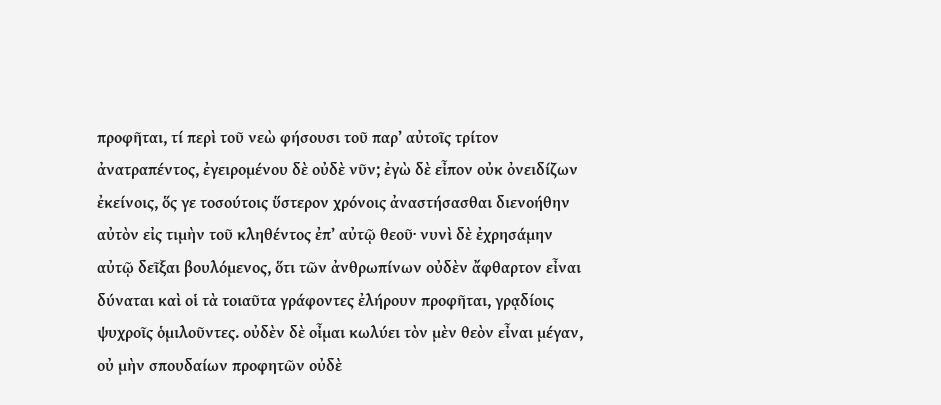προφῆται, τί περὶ τοῦ νεὼ φήσουσι τοῦ παρ’ αὐτοῖς τρίτον ἀνατραπέντος, ἐγειρομένου δὲ οὐδὲ νῦν; ἐγὼ δὲ εἶπον οὐκ ὀνειδίζων ἐκείνοις, ὅς γε τοσούτοις ὕστερον χρόνοις ἀναστήσασθαι διενοήθην αὐτὸν εἰς τιμὴν τοῦ κληθέντος ἐπ’ αὐτῷ θεοῦ· νυνὶ δὲ ἐχρησάμην αὐτῷ δεῖξαι βουλόμενος, ὅτι τῶν ἀνθρωπίνων οὐδὲν ἄφθαρτον εἶναι δύναται καὶ οἱ τὰ τοιαῦτα γράφοντες ἐλήρουν προφῆται, γρᾳδίοις ψυχροῖς ὁμιλοῦντες. οὐδὲν δὲ οἶμαι κωλύει τὸν μὲν θεὸν εἶναι μέγαν, οὐ μὴν σπουδαίων προφητῶν οὐδὲ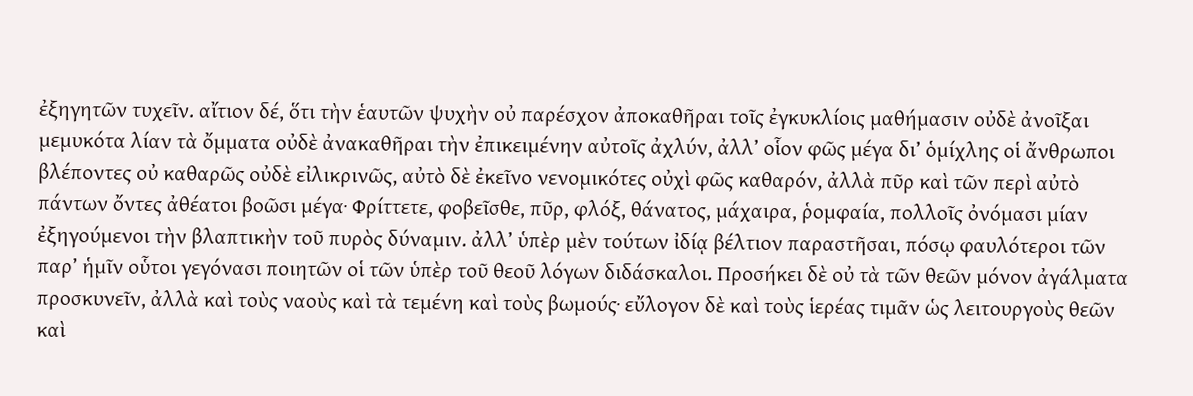ἐξηγητῶν τυχεῖν. αἴτιον δέ, ὅτι τὴν ἑαυτῶν ψυχὴν οὐ παρέσχον ἀποκαθῆραι τοῖς ἐγκυκλίοις μαθήμασιν οὐδὲ ἀνοῖξαι μεμυκότα λίαν τὰ ὄμματα οὐδὲ ἀνακαθῆραι τὴν ἐπικειμένην αὐτοῖς ἀχλύν, ἀλλ’ οἷον φῶς μέγα δι’ ὁμίχλης οἱ ἄνθρωποι βλέποντες οὐ καθαρῶς οὐδὲ εἰλικρινῶς, αὐτὸ δὲ ἐκεῖνο νενομικότες οὐχὶ φῶς καθαρόν, ἀλλὰ πῦρ καὶ τῶν περὶ αὐτὸ πάντων ὄντες ἀθέατοι βοῶσι μέγα· Φρίττετε, φοβεῖσθε, πῦρ, φλόξ, θάνατος, μάχαιρα, ῥομφαία, πολλοῖς ὀνόμασι μίαν ἐξηγούμενοι τὴν βλαπτικὴν τοῦ πυρὸς δύναμιν. ἀλλ’ ὑπὲρ μὲν τούτων ἰδίᾳ βέλτιον παραστῆσαι, πόσῳ φαυλότεροι τῶν παρ’ ἡμῖν οὗτοι γεγόνασι ποιητῶν οἱ τῶν ὑπὲρ τοῦ θεοῦ λόγων διδάσκαλοι. Προσήκει δὲ οὐ τὰ τῶν θεῶν μόνον ἀγάλματα προσκυνεῖν, ἀλλὰ καὶ τοὺς ναοὺς καὶ τὰ τεμένη καὶ τοὺς βωμούς· εὔλογον δὲ καὶ τοὺς ἱερέας τιμᾶν ὡς λειτουργοὺς θεῶν καὶ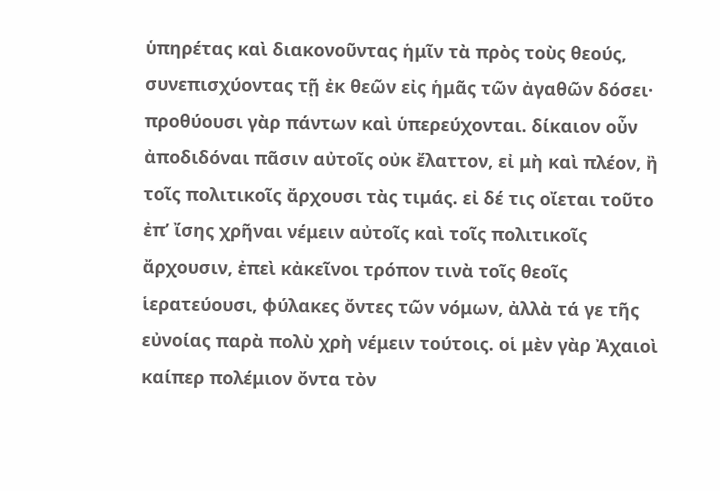ὑπηρέτας καὶ διακονοῦντας ἡμῖν τὰ πρὸς τοὺς θεούς, συνεπισχύοντας τῇ ἐκ θεῶν εἰς ἡμᾶς τῶν ἀγαθῶν δόσει· προθύουσι γὰρ πάντων καὶ ὑπερεύχονται. δίκαιον οὖν ἀποδιδόναι πᾶσιν αὐτοῖς οὐκ ἔλαττον, εἰ μὴ καὶ πλέον, ἢ τοῖς πολιτικοῖς ἄρχουσι τὰς τιμάς. εἰ δέ τις οἴεται τοῦτο ἐπ’ ἴσης χρῆναι νέμειν αὐτοῖς καὶ τοῖς πολιτικοῖς ἄρχουσιν, ἐπεὶ κἀκεῖνοι τρόπον τινὰ τοῖς θεοῖς ἱερατεύουσι, φύλακες ὄντες τῶν νόμων, ἀλλὰ τά γε τῆς εὐνοίας παρὰ πολὺ χρὴ νέμειν τούτοις. οἱ μὲν γὰρ Ἀχαιοὶ καίπερ πολέμιον ὄντα τὸν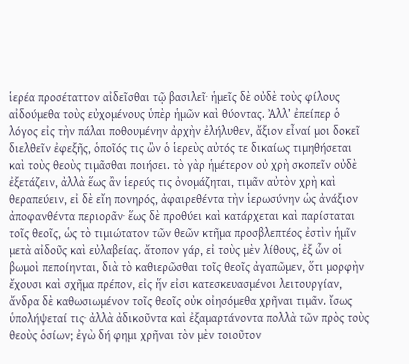ἱερέα προσέταττον αἰδεῖσθαι τῷ βασιλεῖ· ἡμεῖς δὲ οὐδὲ τοὺς φίλους αἰδούμεθα τοὺς εὐχομένους ὑπὲρ ἡμῶν καὶ θύοντας. Ἀλλ’ ἐπείπερ ὁ λόγος εἰς τὴν πάλαι ποθουμένην ἀρχὴν ἐλήλυθεν, ἄξιον εἶναί μοι δοκεῖ διελθεῖν ἐφεξῆς, ὁποῖός τις ὢν ὁ ἱερεὺς αὐτός τε δικαίως τιμηθήσεται καὶ τοὺς θεοὺς τιμᾶσθαι ποιήσει. τὸ γὰρ ἡμέτερον οὐ χρὴ σκοπεῖν οὐδὲ ἐξετάζειν, ἀλλὰ ἕως ἂν ἱερεύς τις ὀνομάζηται, τιμᾶν αὐτὸν χρὴ καὶ θεραπεύειν, εἰ δὲ εἴη πονηρός, ἀφαιρεθέντα τὴν ἱερωσύνην ὡς ἀνάξιον ἀποφανθέντα περιορᾶν· ἕως δὲ προθύει καὶ κατάρχεται καὶ παρίσταται τοῖς θεοῖς, ὡς τὸ τιμιώτατον τῶν θεῶν κτῆμα προσβλεπτέος ἐστὶν ἡμῖν μετὰ αἰδοῦς καὶ εὐλαβείας. ἄτοπον γάρ, εἰ τοὺς μὲν λίθους, ἐξ ὧν οἱ βωμοὶ πεποίηνται, διὰ τὸ καθιερῶσθαι τοῖς θεοῖς ἀγαπῶμεν, ὅτι μορφὴν ἔχουσι καὶ σχῆμα πρέπον, εἰς ἥν εἰσι κατεσκευασμένοι λειτουργίαν, ἄνδρα δὲ καθωσιωμένον τοῖς θεοῖς οὐκ οἰησόμεθα χρῆναι τιμᾶν. ἴσως ὑπολήψεταί τις· ἀλλὰ ἀδικοῦντα καὶ ἐξαμαρτάνοντα πολλὰ τῶν πρὸς τοὺς θεοὺς ὁσίων; ἐγὼ δή φημι χρῆναι τὸν μὲν τοιοῦτον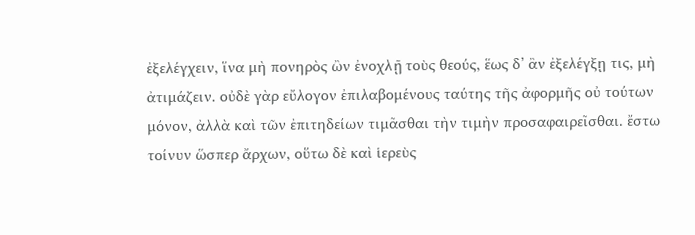ἐξελέγχειν, ἵνα μὴ πονηρὸς ὢν ἐνοχλῇ τοὺς θεούς, ἕως δ’ ἂν ἐξελέγξῃ τις, μὴ ἀτιμάζειν. οὐδὲ γὰρ εὔλογον ἐπιλαβομένους ταύτης τῆς ἀφορμῆς οὐ τούτων μόνον, ἀλλὰ καὶ τῶν ἐπιτηδείων τιμᾶσθαι τὴν τιμὴν προσαφαιρεῖσθαι. ἔστω τοίνυν ὥσπερ ἄρχων, οὕτω δὲ καὶ ἱερεὺς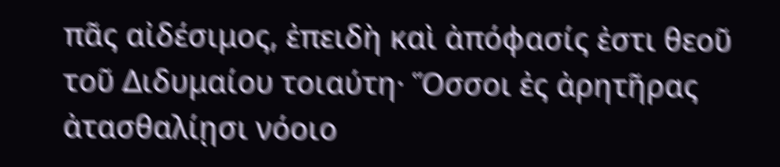πᾶς αἰδέσιμος, ἐπειδὴ καὶ ἀπόφασίς ἐστι θεοῦ τοῦ Διδυμαίου τοιαύτη· Ὅσσοι ἐς ἀρητῆρας ἀτασθαλίῃσι νόοιο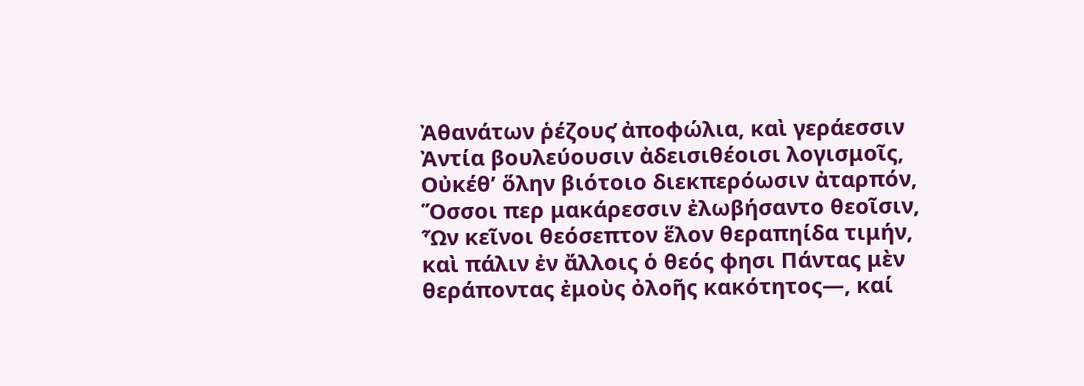Ἀθανάτων ῥέζους̓ ἀποφώλια, καὶ γεράεσσιν Ἀντία βουλεύουσιν ἀδεισιθέοισι λογισμοῖς, Οὐκέθ’ ὅλην βιότοιο διεκπερόωσιν ἀταρπόν, Ὅσσοι περ μακάρεσσιν ἐλωβήσαντο θεοῖσιν, Ὧν κεῖνοι θεόσεπτον ἕλον θεραπηίδα τιμήν, καὶ πάλιν ἐν ἄλλοις ὁ θεός φησι Πάντας μὲν θεράποντας ἐμοὺς ὀλοῆς κακότητος—, καί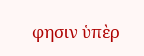φησιν ὑπὲρ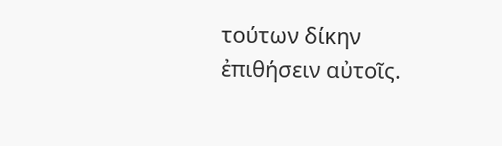τούτων δίκην ἐπιθήσειν αὐτοῖς.